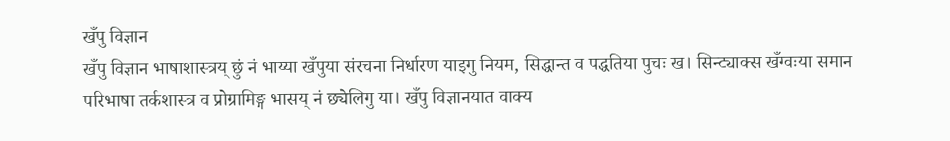खँपु विज्ञान
खँपु विज्ञान भाषाशास्त्रय् छुं नं भाय्या खँपुया संरचना निर्धारण याइगु नियम, सिद्धान्त व पद्धतिया पुचः ख। सिन्ट्याक्स खँग्वःया समान परिभाषा तर्कशास्त्र व प्रोग्रामिङ्ग भासय् नं छ्येलिगु या। खँपु विज्ञानयात वाक्य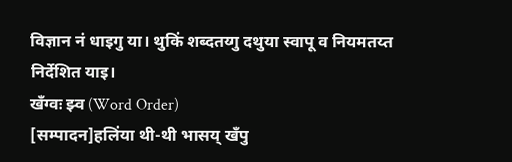विज्ञान नं धाइगु या। थुकिं शब्दतय्गु दथुया स्वापू व नियमतय्त निर्देशित याइ।
खँग्वः झ्व (Word Order)
[सम्पादन]हलिंया थी-थी भासय् खँपु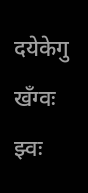दयेकेगु खँग्वः झ्वः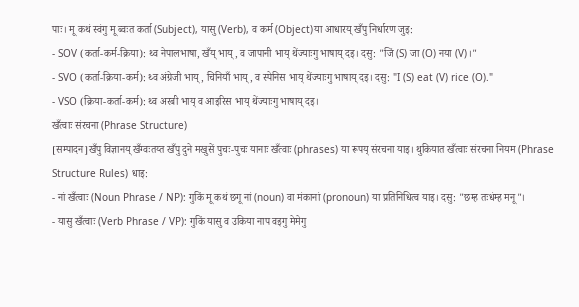पाः। मू कथं स्वंगु मू ब्वःत कर्ता (Subject), यासु (Verb), व कर्म (Object)या आधारय् खँपु निर्धारण जुइ:
- SOV (कर्ता-कर्म-क्रिया): थ्व नेपालभाषा, खँय् भाय्, व जापानी भाय् थेंज्याःगु भाषाय् दइ। दसु: "जिं (S) जा (O) नया (V)।"
- SVO (कर्ता-क्रिया-कर्म): थ्व अंग्रेजी भाय्, चिनियाँ भाय्, व स्पेनिस भाय् थेंज्याःगु भाषाय् दइ। दसु: "I (S) eat (V) rice (O)."
- VSO (क्रिया-कर्ता-कर्म): थ्व अरबी भाय् व आइरिस भाय् थेंज्याःगु भाषाय् दइ।
खँत्वाः संरचना (Phrase Structure)
[सम्पादन]खँपु विज्ञानय् खँग्वःतय्त खँपु दुने मखुसें पुचः-पुचः यानाः खँत्वाः (phrases) या रूपय् संरचना याइ। थुकियात खँत्वाः संरचना नियम (Phrase Structure Rules) धाइ:
- नां खँत्वाः (Noun Phrase / NP): गुकिं मू कथं छगू नां (noun) वा मंकानां (pronoun) या प्रतिनिधित्व याइ। दसु: "छम्ह तःधंम्ह मनू"।
- यासु खँत्वाः (Verb Phrase / VP): गुकिं यासु व उकिया नाप वइगु मेमेगु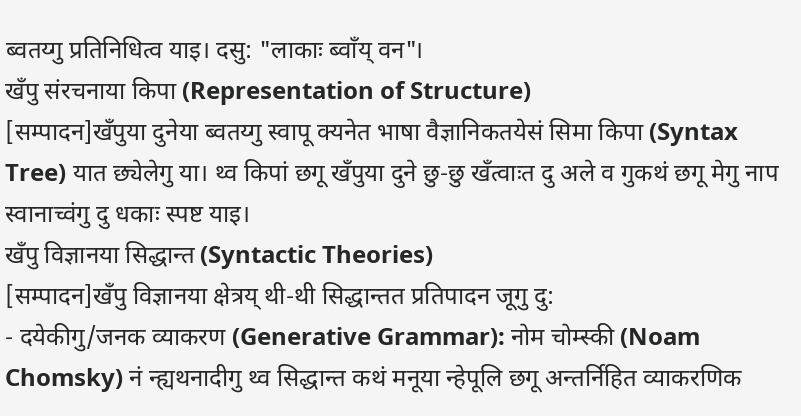ब्वतय्गु प्रतिनिधित्व याइ। दसु: "लाकाः ब्वाँय् वन"।
खँपु संरचनाया किपा (Representation of Structure)
[सम्पादन]खँपुया दुनेया ब्वतय्गु स्वापू क्यनेत भाषा वैज्ञानिकतयेसं सिमा किपा (Syntax Tree) यात छ्येलेगु या। थ्व किपां छगू खँपुया दुने छु-छु खँत्वाःत दु अले व गुकथं छगू मेगु नाप स्वानाच्वंगु दु धकाः स्पष्ट याइ।
खँपु विज्ञानया सिद्धान्त (Syntactic Theories)
[सम्पादन]खँपु विज्ञानया क्षेत्रय् थी-थी सिद्धान्तत प्रतिपादन जूगु दु:
- दयेकीगु/जनक व्याकरण (Generative Grammar): नोम चोम्स्की (Noam Chomsky) नं न्ह्यथनादीगु थ्व सिद्धान्त कथं मनूया न्हेपूलि छगू अन्तर्निहित व्याकरणिक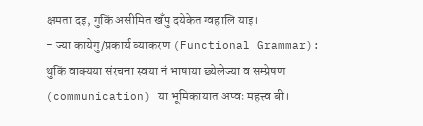क्षमता दइ, गुकिं असीमित खँपु दयेकेत ग्वहालि याइ।
- ज्या कायेगु/प्रकार्य व्याकरण (Functional Grammar): थुकिं वाक्यया संरचना स्वया नं भाषाया छ्येलेज्या व सम्प्रेषण (communication) या भूमिकायात अप्वः महत्त्व बी।